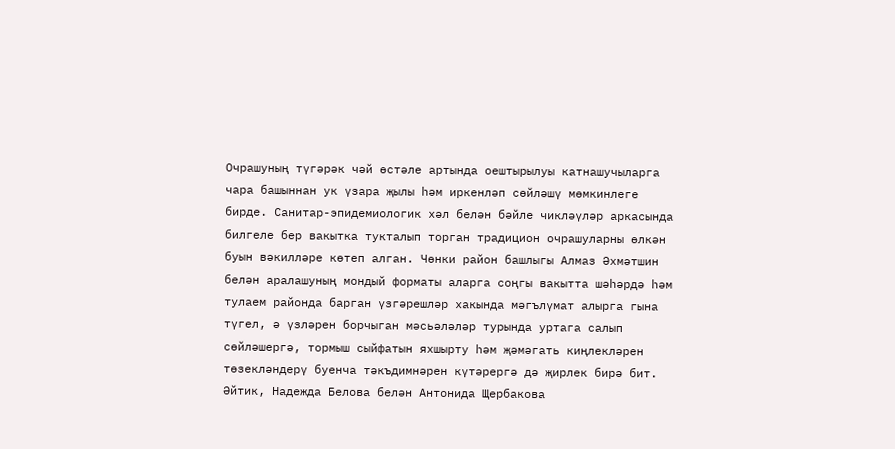Очрашуның түгәрәк чәй өстәле артында оештырылуы катнашучыларга чара башыннан ук үзара җылы һәм иркенләп сөйләшү мөмкинлеге бирде. Санитар-эпидемиологик хәл белән бәйле чикләүләр аркасында билгеле бер вакытка тукталып торган традицион очрашуларны өлкән буын вәкилләре көтеп алган. Чөнки район башлыгы Алмаз Әхмәтшин белән аралашуның мондый форматы аларга соңгы вакытта шәһәрдә һәм тулаем районда барган үзгәрешләр хакында мәгълүмат алырга гына түгел, ә үзләрен борчыган мәсьәләләр турында уртага салып сөйләшергә, тормыш сыйфатын яхшырту һәм җәмәгать киңлекләрен төзекләндерү буенча тәкъдимнәрен күтәрергә дә җирлек бирә бит.
Әйтик, Надежда Белова белән Антонида Щербакова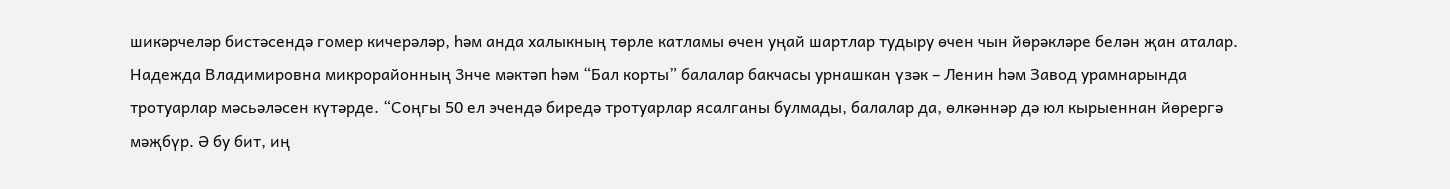шикәрчеләр бистәсендә гомер кичерәләр, һәм анда халыкның төрле катламы өчен уңай шартлар тудыру өчен чын йөрәкләре белән җан аталар. Надежда Владимировна микрорайонның 3нче мәктәп һәм “Бал корты” балалар бакчасы урнашкан үзәк – Ленин һәм Завод урамнарында тротуарлар мәсьәләсен күтәрде. “Соңгы 50 ел эчендә биредә тротуарлар ясалганы булмады, балалар да, өлкәннәр дә юл кырыеннан йөрергә мәҗбүр. Ә бу бит, иң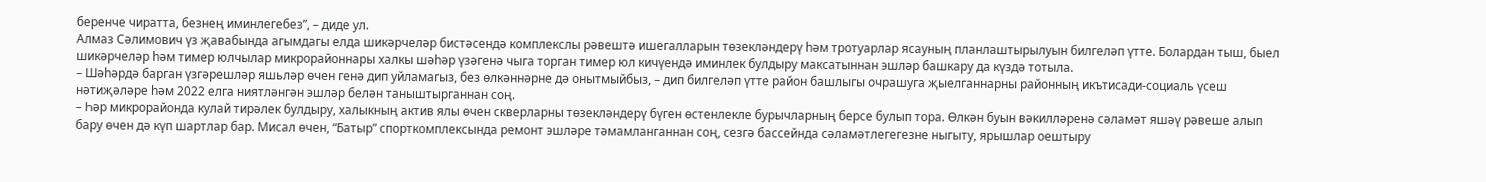беренче чиратта, безнең иминлегебез”, – диде ул.
Алмаз Сәлимович үз җавабында агымдагы елда шикәрчеләр бистәсендә комплекслы рәвештә ишегалларын төзекләндерү һәм тротуарлар ясауның планлаштырылуын билгеләп үтте. Болардан тыш, быел шикәрчеләр һәм тимер юлчылар микрорайоннары халкы шәһәр үзәгенә чыга торган тимер юл кичүендә иминлек булдыру максатыннан эшләр башкару да күздә тотыла.
– Шәһәрдә барган үзгәрешләр яшьләр өчен генә дип уйламагыз, без өлкәннәрне дә онытмыйбыз, – дип билгеләп үтте район башлыгы очрашуга җыелганнарны районның икътисади-социаль үсеш нәтиҗәләре һәм 2022 елга ниятләнгән эшләр белән таныштырганнан соң.
– Һәр микрорайонда кулай тирәлек булдыру, халыкның актив ялы өчен скверларны төзекләндерү бүген өстенлекле бурычларның берсе булып тора. Өлкән буын вәкилләренә сәламәт яшәү рәвеше алып бару өчен дә күп шартлар бар. Мисал өчен, “Батыр” спорткомплексында ремонт эшләре тәмамланганнан соң, сезгә бассейнда сәламәтлегегезне ныгыту, ярышлар оештыру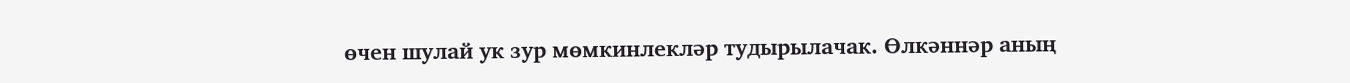өчен шулай ук зур мөмкинлекләр тудырылачак. Өлкәннәр аның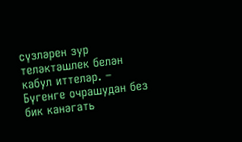сүзләрен зур теләктәшлек белән кабул иттеләр. – Бүгенге очрашудан без бик канәгать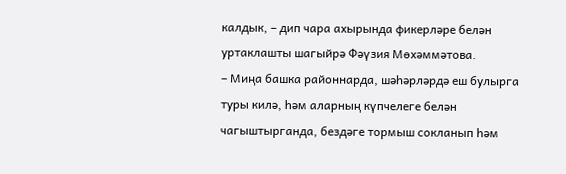калдык, – дип чара ахырында фикерләре белән уртаклашты шагыйрә Фәүзия Мөхәммәтова.
– Миңа башка районнарда, шәһәрләрдә еш булырга туры килә, һәм аларның күпчелеге белән чагыштырганда, бездәге тормыш сокланып һәм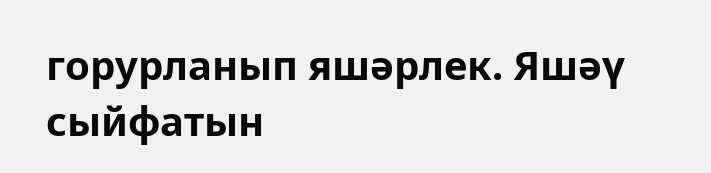горурланып яшәрлек. Яшәү сыйфатын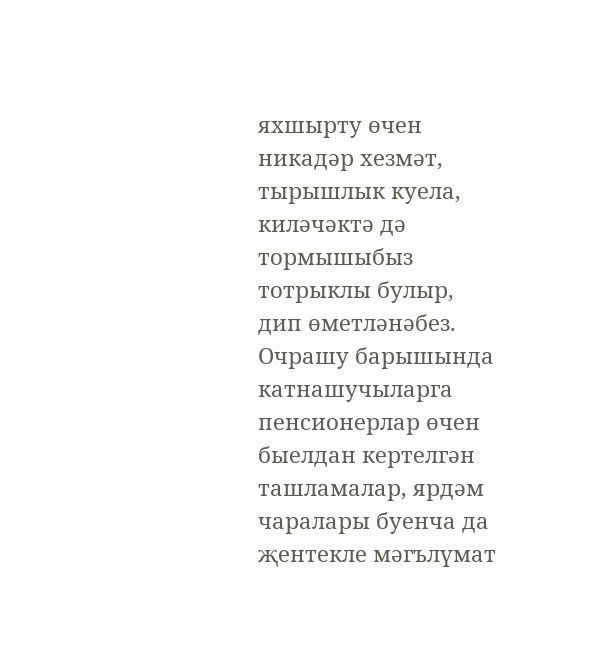яхшырту өчен никадәр хезмәт, тырышлык куела, киләчәктә дә тормышыбыз тотрыклы булыр, дип өметләнәбез. Очрашу барышында катнашучыларга пенсионерлар өчен быелдан кертелгән ташламалар, ярдәм чаралары буенча да җентекле мәгълүмат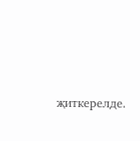җиткерелде.